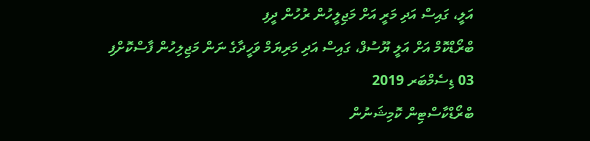އަލީ، ގައިސް އަދި މަރީ އަށް މަޖިލީހުން ރުހުން ދީފި
ބްރޯޑްކޮމް އަށް އަލީ ޔޫސުފް، ގައިސް އަދި މަރިޔަމް ވަހީދާގެ ނަން މަޖިލިހުން ފާސްކޮށްފި
03 ޑިސެމްބަރ 2019
ބްރޯޑްކާސްޓިން ކޮމިޝަނުން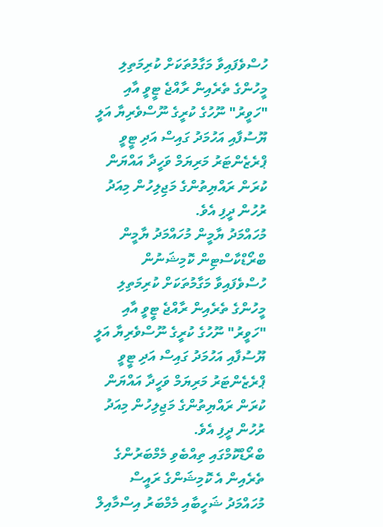ހުސްވެފައިވާ މަގާމުތަކަށް ކުރިމަތިލި މީހުންގެ ތެރެއިން ރާއްޖެ ޓީވީ އާއި "ހަވީރު" ނޫހުގެ ކުރީގެ ނޫސްވެރިޔާ އަލީ ޔޫސުފާއި އަހުމަދު ގައިސް އަދި ޓީވީ ޕްރެޒެންޓަރު މަރިޔަމް ވަހީދާ އައްޔަން ކުރަން ރައްޔިތުންގެ މަޖިލިހުން މިއަދު ރުހުން ދީފި އެވެ.
މުހައްމަދު ޔާމީން މުހައްމަދު ޔާމީން
ބްރޯޑްކާސްޓިން ކޮމިޝަނުން ހުސްވެފައިވާ މަގާމުތަކަށް ކުރިމަތިލި މީހުންގެ ތެރެއިން ރާއްޖެ ޓީވީ އާއި "ހަވީރު" ނޫހުގެ ކުރީގެ ނޫސްވެރިޔާ އަލީ ޔޫސުފާއި އަހުމަދު ގައިސް އަދި ޓީވީ ޕްރެޒެންޓަރު މަރިޔަމް ވަހީދާ އައްޔަން ކުރަން ރައްޔިތުންގެ މަޖިލިހުން މިއަދު ރުހުން ދީފި އެވެ.
ބްރޯޑްކޮމްގައި ތިއްބެވި މެމްބަރުންގެ ތެރެއިން އެ ކޮމިޝަންގެ ރައީސް މުހައްމަދު ޝަހީބާއި މެމްބަރު އިސްމާއިލް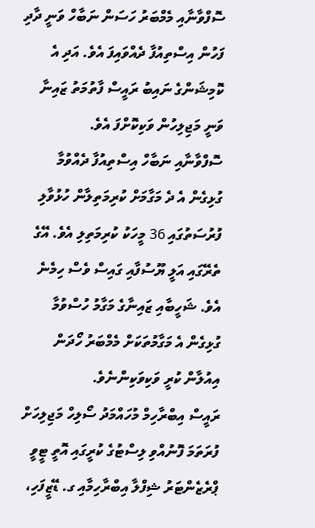ސޮފްވާނާއި މެމްބަރު ހަސަން ނަބާހް ވަނީ ދާދި ފަހުން އިސްތިއުފާ ދެއްވައިފަ އެވެ. އަދި އެ ކޮމިޝަންގެ ނައިބު ރައީސް ފާތުމަތު ޒައިނާ ވަނީ މަޖިލިހުން ވަކިކޮށްފަ އެވެ.
ސޮފްވާނާއި ނަބާހް އިސްތިއުފާ ދެއްވުމާ ގުޅިގެން އެ ދެ މަގާމަށް ކުރިމަތިލާން ހުޅުވާލި ފުރުސަތުގައި 36 މީހަކު ކުރިމަތިލި އެވެ. އޭގެ ތެރޭގައި އަލީ ޔޫސުފާއި ގައިސް ވެސް ހިމެނެ އެވެ. ޝަހީބާއި ޒައިނާގެ މަގާމު ހުސްވުމާ ގުޅިގެން އެ މަގާމުތަކަށް މެމްބަރު ހޯދަން އިއުލާން ކުރީ ވަކިވަކިންނެވެ.
ރައީސް އިބްރާހިމް މުހައްމަދު ސޯލިހް މަޖިލިހަށް ފުރަތަމަ ފޮނުއްވި ލިސްޓުގެ ކުރީގައި އޮތީ ޓީވީ ޕްރެޒެންޓަރު ޝިފްލާ އިބްރާހިމާއި ގ. ޑޭޒީފަހި،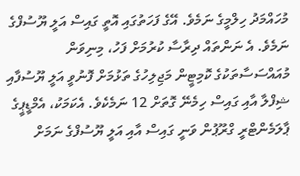މުހައްމަދު ހިލްމީގެ ނަމެވެ. އޭގެ ފަހަތުގައި އޮތީ ގައިސް އަލީ ޔޫސުފްގެ ނަމެވެ. އެ ނަންތައް ދިރާސާ ކުރުމަށް ފަހު، މިނިވަން މުއައްސަސާތަކުގެ ކޮމިޓީން މަޖިލިހުގެ ތަޅުމަށް ފޮނުވީ އަލީ ޔޫސުފާއި ޝިފްލާ އާއި ގައިސް ހިމެނޭ ގޮތަށް 12 ނަމެކެވެ. އެކަމަކު، އެމްޑީޕީގެ ޕާލަމެންޓްރީ ގްރޫޕުން ވަނީ ގައިސް އާއި އަލީ ޔޫސުފްގެ ނަމަށް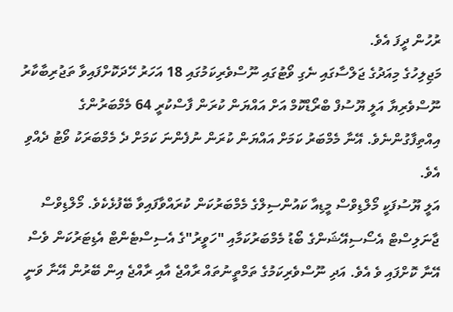ރުހުން ދީފަ އެވެ.
މަޖިލިހުގެ މިއަދުގެ ޖަލްސާގައި ނެގި ވޯޓުގައި ނޫސްވެރިކަމުގައި 18 އަހަރު ހޭދަކޮށްފައިވާ ތަޖުރިބާކާރު ނޫސްވެރިޔާ އަލީ ޔޫސުފް ބްރޯޑްކޮމް އަށް އައްޔަން ކުރަން ފާސްކުރީ 64 މެމްބަރުންގެ އިއްތިފާގުންނެވެ. އޭނާ މެމްބަރު ކަމަށް އައްޔަން ކުރަން ނުފެންނަ ކަމަށް ދެ މެމްބަރަކު ވޯޓު ދެއްވި އެވެ.
އަލީ ޔޫސުފަކީ މޯލްޑިވްސް މީޑިއާ ކައުންސިލްގެ މެމްބަރުކަން ކުރައްވާފައިވާ ބޭފުޅެކެވެ. މޯލްޑިވްސް ޖާނަލިސްޓް އެސޯސިއޭޝަންގެ ބޯޑު މެމްބަރުކަމާއި "ހަވީރު"ގެ އެސިސްޓެންޓް އެޑިޓަރުކަން ވެސް އޭނާ ކޮށްފައި ވެ އެވެ. އަދި ނޫސްވެރިކަމުގެ ތަމްތީނުތައް ރާއްޖެ އާއި ރާއްޖެ އިން ބޭރުން އޭނާ ވަނީ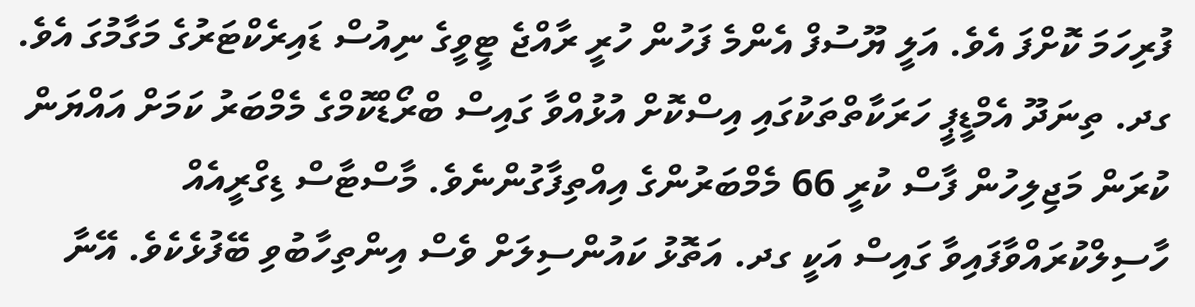ފުރިހަމަ ކޮށްފަ އެވެ. އަލީ ޔޫސުފް އެންމެ ފަހުން ހުރީ ރާއްޖެ ޓީވީގެ ނިއުސް ޑައިރެކްޓަރުގެ މަގާމުގަ އެވެ.
ގދ. ތިނަދޫ އެމްޑީޕީ ހަރަކާތްތަކުގައި އިސްކޮށް އުޅުއްވާ ގައިސް ބްރޯޑްކޮމްގެ މެމްބަރު ކަމަށް އައްޔަން ކުރަން މަޖިލިހުން ފާސް ކުރީ 66 މެމްބަރުންގެ އިއްތިފާގުންނެވެ. މާސްޓާސް ޑިގްރީއެއް ހާސިލްކުރައްވާފައިވާ ގައިސް އަކީ ގދ. އަތޮޅު ކައުންސިލަށް ވެސް އިންތިހާބުވި ބޭފުޅެކެވެ. އޭނާ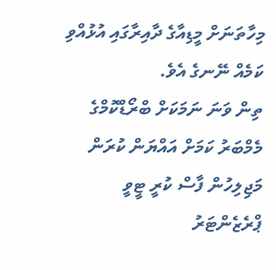މިހާތަނަށް މީޑިއާގެ ދާއިރާގައި އުޅުއްވި ކަމެއް ނޭނގެ އެވެ.
ތިން ވަނަ ނަމަކަށް ބްރޯޑްކޮމްގެ މެމްބަރު ކަމަށް އައްޔަން ކުރަން މަޖިލިހުން ފާސް ކުރީ ޓީވީ ޕްރެޒެންޓަރު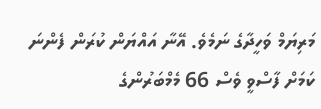މަރިޔަމް ވަހީދާގެ ނަމެވެ. އޭނާ އައްޔަން ކުރަން ފެންނަ ކަމަށް ފާސްވީ ވެސް 66 މެމްބަރުންގެ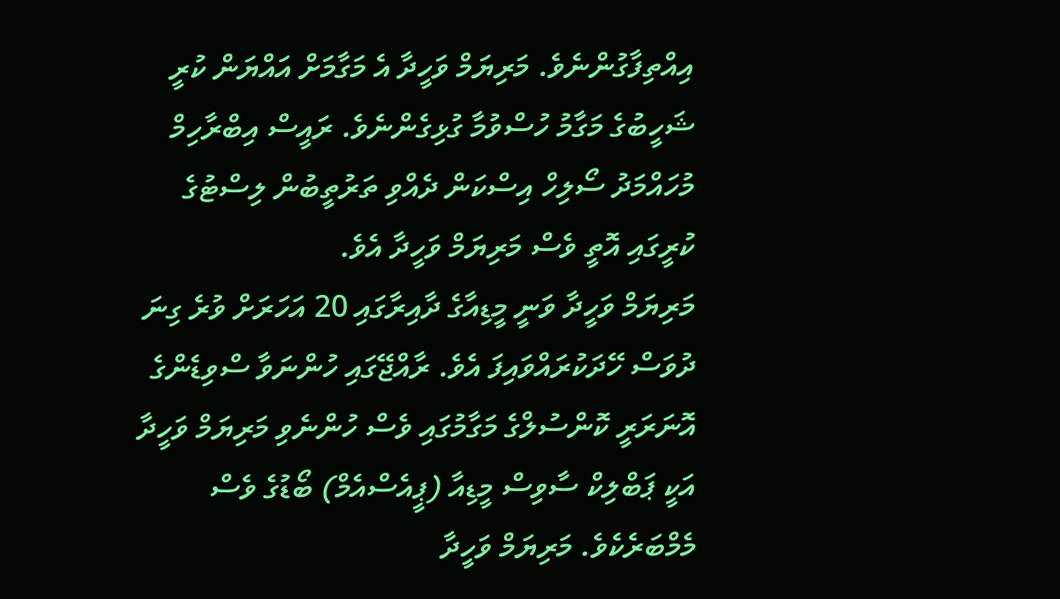އިއްތިފާގުންނެވެ. މަރިޔަމް ވަހީދާ އެ މަގާމަށް އައްޔަން ކުރީ ޝަހީބުގެ މަގާމު ހުސްވުމާ ގުޅިގެންނެވެ. ރައީސް އިބްރާހިމް މުހައްމަދު ސޯލިހް އިސްކަން ދެއްވި ތަރުތީބުން ލިސްޓުގެ ކުރީގައި އޮތީ ވެސް މަރިޔަމް ވަހީދާ އެވެ.
މަރިޔަމް ވަހީދާ ވަނީ މީޑިއާގެ ދާއިރާގައި 20 އަހަރަށް ވުރެ ގިނަ ދުވަސް ހޭދަކުރައްވައިފަ އެވެ. ރާއްޖޭގައި ހުންނަވާ ސްވިޑެންގެ އޮނަރަރީ ކޮންސުލްގެ މަގާމުގައި ވެސް ހުންނެވި މަރިޔަމް ވަހީދާ އަކީ ޕަބްލިކް ސާވިސް މީޑިއާ (ޕީއެސްއެމް) ބޯޑުގެ ވެސް މެމްބަރެކެވެ. މަރިޔަމް ވަހީދާ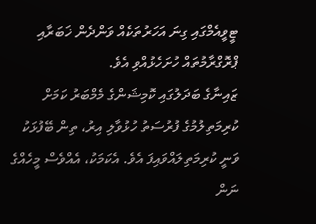ޓީވީއެމްގައި ގިނަ އަހަރުތަކެއް ވަންދެން ޚަބަރާއި ޕްރޮގްރާމުތައް ހުށަހެޅުއްވި އެވެ.
ޒައިނާގެ ބަދަލުގައި ކޮމިޝަންގެ މެމްބަރު ކަމަށް ކުރިމަތިލުމުގެ ފުރުސަތު ހުޅުވާލި އިރު، ތިން ބޭފުޅަކު ވަނީ ކުރިމަތިލައްވައިފަ އެވެ. އެކަމަކު، އެއްވެސް މީހެއްގެ ނަން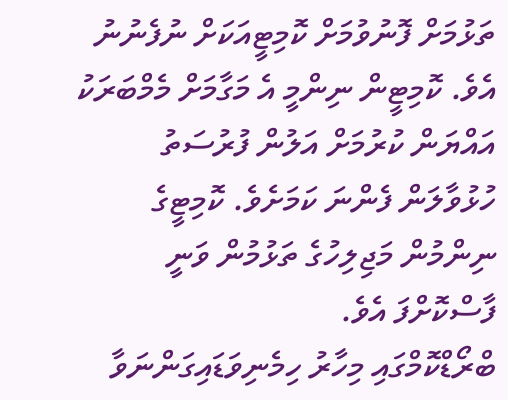ތަޅުމަށް ފޮނުވުމަށް ކޮމިޓީއަކަށް ނުފެނުނު އެވެ. ކޮމިޓީން ނިންމީ އެ މަގާމަށް މެމްބަރަކު އައްޔަން ކުރުމަށް އަލުން ފުރުސަތު ހުޅުވާލަން ފެންނަ ކަމަށެވެ. ކޮމިޓީގެ ނިންމުން މަޖިލިހުގެ ތަޅުމުން ވަނީ ފާސްކޮށްފަ އެވެ.
ބްރޯޑްކޮމްގައި މިހާރު ހިމެނިވަޑައިގަންނަވާ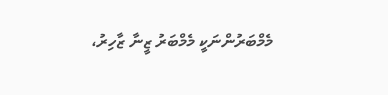މެމްބަރުންނަކީ މެމްބަރު ޒީނާ ޒާހިރު،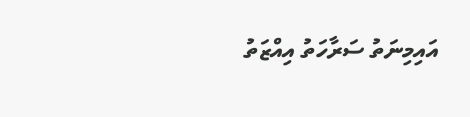އައިމިނަތު ސަރާހަތު އިއްޒަތު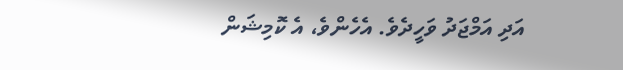އަދި އަމްޖަދު ވަހީދެވެ. އެހެންވެ، އެ ކޮމިޝަން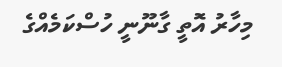މިހާރު އޮތީ ގާނޫނީ ހުސްކަމެއްގެ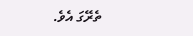ތެރޭގަ އެވެ.